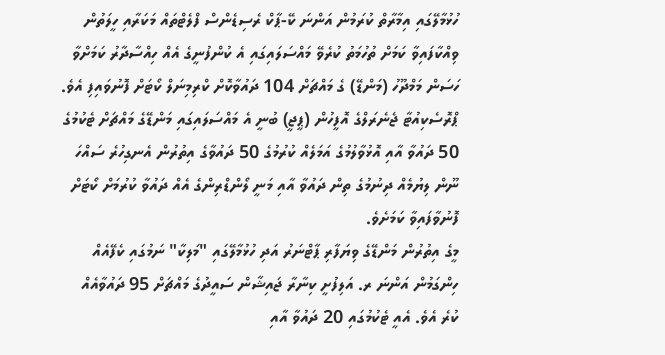ހުޅުމާލޭގައި އިމާރާތް ކުރަމުން އަންނަ ކޭ-ޕާކް ރެސިޑެންސް ފްލެޓްތައް މަކަރާއި ހީލަތުން ވިއްކާފައިވާ ކަމަށް ތުހުމަތު ކުރެވޭ މައްސަލައިގައި އެ ކުންފުނީގެ އެއް ހިއްސާދާރު ކަމަށްވާ ހަސަން މަމްދޫހު (މަންޑޭ) ގެ މައްޗަށް 104 ދައުވާކޮށް ކްރިމިނަލް ކޯޓަށް ފޮނުވައިފި އެވެ.
ޕްރޮސެކިއުޓާ ޖެނެރަލްގެ އޮފީހުން (ޕީޖީ) ބުނީ އެ މައްސަލައިގައި މަންޑޭގެ މައްޗަށް ޓެކުމުގެ 50 ދައުވާ އާއި އޮޅުވާލުމުގެ އަމަލެއް ކުރުމުގެ 50 ދައުވާގެ އިތުރުން އެނގިހުރެ ސައްހަ ނޫން ލިޔުމެއް ދިނުމުގެ ތިން ދައުވާ އާއި މަނީ ލޯންޑްރިންގެ އެއް ދައުވާ ކުރުމަށް ކޯޓަށް ފޮނުވާފައިވާ ކަމަށެވެ.
މީގެ އިތުރުން މަންޑޭގެ ވިޔަފާރި ޕާޓްނަރު އަދި ހުޅުމާލޭގައި "މަލިކާ" ނަމުގައި ކެފޭއެއް ހިންގަމުން އަންނަ ރ. އަލިފުށީ ކިނާރާ ޖައިޝާން ސައީދުގެ މައްޗަށް 95 ދައުވާއެއް ކުރެ އެވެ. އެއީ ޓެކުމުގައި 20 ދައުވާ އާއި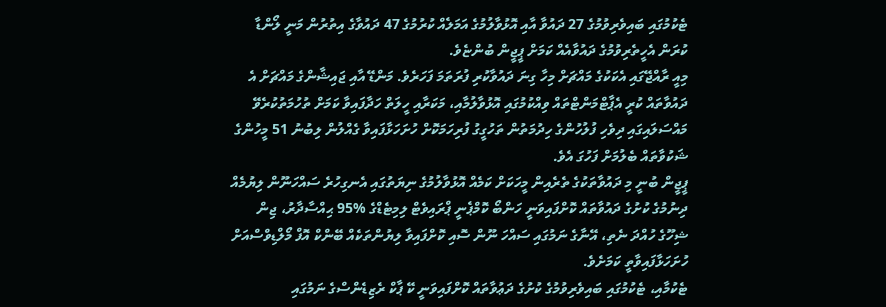ޓެކުމުގައި ބައިވެރިވުމުގެ 27 ދައުވާ އާއި އޮޅުވާލުމުގެ އަމަލެއް ކުރުމުގެ 47 ދައުވާގެ އިތުރުން މަނީ ލޯންޑާ ކުރަން އެހީތެރިވުމުގެ ދައުވާއެއް ކަމަށް ޕީޖީން ބުންޏެވެ.
މިއީ ރާއްޖޭގައި އެކަކުގެ މައްޗަށް މިހާ ގިނަ ދައުވާކުރި ފުރަތަމަ ފަހަރެވެ. މަންޑޭ އާއި ޖައިޝާންގެ މައްޗަށް އެ ދައުވާތައް ކުރީ އެޕާޓްމަންޓްތައް ވިއްކުމުގައި އޮޅުވާލުމާއި، މަކަރާއި ހީލަތް ހަދާފައިވާ ކަމަށް ތުހުމަތުކުރެވޭ މައްސަލައިގައި ދިވެހި ފުލުހުންގެ ހިދުމަތުން ތަހުގީގު ފުރިހަމަކޮށް ހުށަހަޅާފައިވާ ގެއްލުން ލިބުނު 51 މީހުންގެ ޝަކުވާތައް ބެލުމަށް ފަހުގަ އެވެ.
ޕީޖީން ބުނީ މި ދައުވާތަކުގެ ތެރެއިން މީހަކަށް ކަމެއް އޮޅުވާލުމުގެ ނިޔަތުގައި އެނގިހުރެ ސައްހަނޫން ލިޔުމެއް ދިނުމުގެ ކުށުގެ ދައުވާތައް ކޮށްފައިވަނީ ހަންބޯ ކޮމްޕެނީ ޕްރައިވެޓް ލިމިޓެޑްގެ %95 ޙިއްސާދާރު، ޖިން ޝިހޫގެ ހުއްދަ ނެތި، އޭނާގެ ނަމުގައި ސައްހަ ނޫން ސޮއި ކޮށްފައިވާ ލިޔުންތަކެއް ބޭންކް އޮފް މޯލްޑިވްސްއަށް ހުށަހަޅާފައިވާތީ ކަމަށެވެ.
ޓެކުމާއި، ޓެކުމުގައި ބައިވެރިވުމުގެ ކުށުގެ ދަޢުވާތައް ކޮށްފައިވަނީ ކޭ ޕާކް ރެޒިޑެންސްގެ ނަމުގައި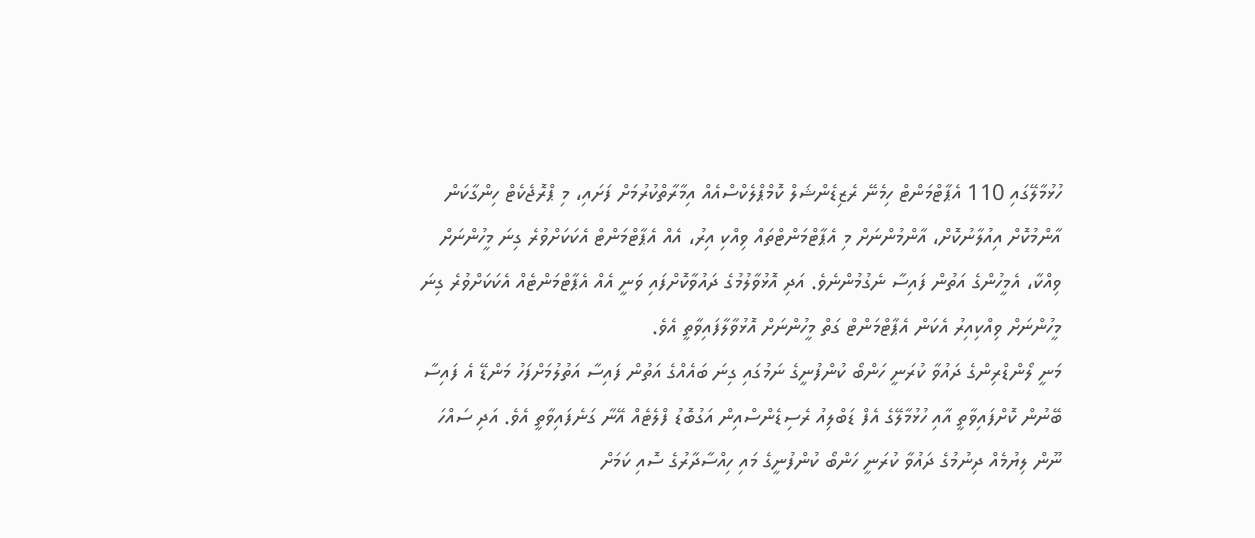ހުޅުމާލޭގައި 110 އެޕާޓްމަންޓް ހިމެނޭ ރެޒިޑެންޝަލް ކޮމްޕްލެކްސްއެއް އިމާރާތްކުރުމަށް ފަށައި، މި ޕްރޮޖެކެޓް ހިންގާކަން އާންމުކޮށް އިއުލާނުކޮށް، އާންމުންނަށް މި އެޕާޓްމަންޓްތައް ވިއްކި އިރު، އެއް އެޕާޓްމަންޓް އެކަކަށްވުރެ ގިނަ މީހުންނަށް ވިއްކާ، އެމީހުންގެ އަތުން ފައިސާ ނެގުމުންނެވެ. އަދި އޮޅުވާލުމުގެ ދައުވާކޮށްފައި ވަނީ އެއް އެޕާޓްމަންޓެއް އެކަކަށްވުރެ ގިނަ މީހުންނަށް ވިއްކިއިރު އެކަން އެޕާޓްމަންޓް ގަތް މީހުންނަށް އޮޅުވާލާފައިވާތީ އެވެ.
މަނީ ލޯންޑްރިންގެ ދައުވާ ކުރަނީ ހަންބޯ ކުންފުނީގެ ނަމުގައި ގިނަ ބައެއްގެ އަތުން ފައިސާ އަތުލުމަށްފަހު މަންޑޭ އެ ފައިސާ ބޭނުން ކޮށްފައިވާތީ އާއި ހުޅުމާލޭގެ އެފް ޑަބްލިއު ރެސިޑެންސްއިން އަގުބޮޑު ފްލެޓެއް އޭނާ ގަނެފައިވާތީ އެވެ. އަދި ސައްހަ ނޫން ލިޔުމެއް ދިނުމުގެ ދައުވާ ކުރަނީ ހަންބޯ ކުންފުނީގެ މައި ހިއްސާދާރުގެ ސޮއި ކަމަށް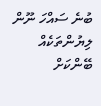ބުނެ ސައްހަ ނޫން ލިޔުންތަކެއް ބޭންކަށް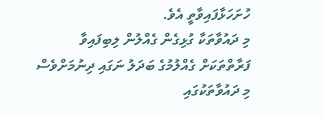ހުށަހަޅާފައިވާތީ އެވެ.
މި ދައުވާތަކާ ގުޅިގެން ގެއްލުން ލިބިފައިވާ ފަރާތްތަކަށް ގެއްލުމުގެ ބަދަލު ނަގައި ދިނުމަށްވެސް މި ދައުވާތަކުގައި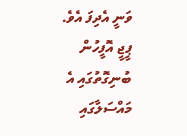ވަނީ އެދިފަ އެވެ.
ޕީޖީ އޮފީހުން ބުނިގޮތުގައި އެ މައްސަލާގައި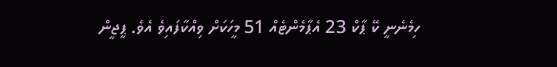ހިމެނެނީ ކޭ ޕާކް 23 އެޕާމެންޓެއް 51 މީހަކަށް ވިއްކާފައިވެ އެވެ. ޕީޖީން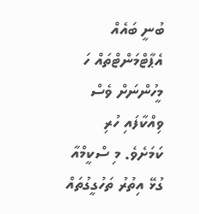ބުނީ ބައެއް އެޕާޓްމަންޓްތައް ހަ މީހުންނަށް ވެސް ވިއްކާފައި ހުރި ކަމަށެވެ. މި ސްކީމްއާ ގުޅޭ އިތުރު ތަހުގީގުތައް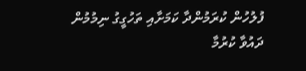ފުލުހުން ކުރަމުންދާ ކަމަށާއި ތަހުގީގު ނިމުމުން ދައުވާ ކުރުމާ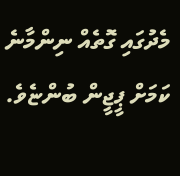މެދުގައި ގޮތެއް ނިންމާނެ ކަމަށް ޕީޖީން ބުންޏެވެ.